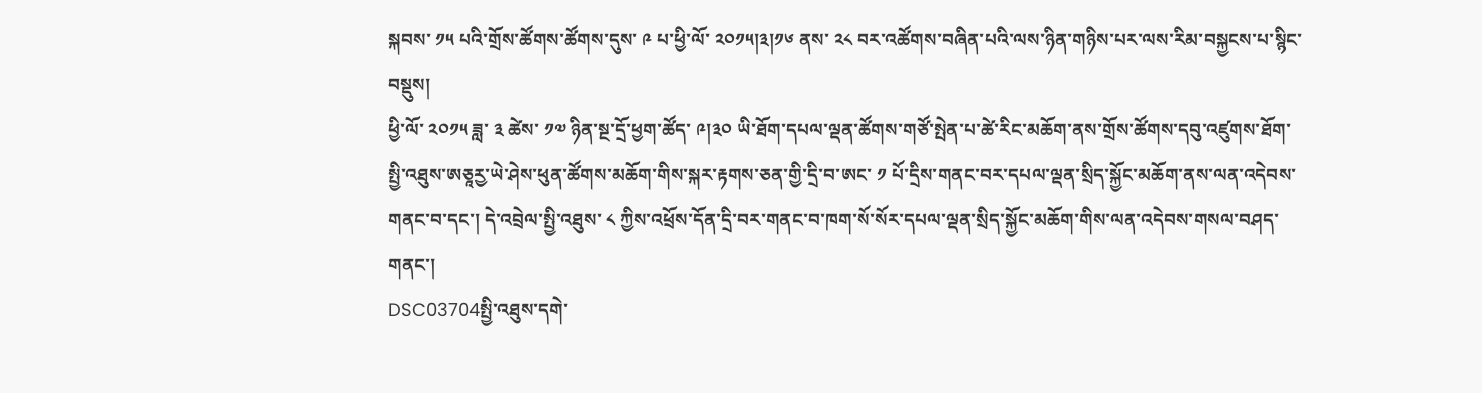སྐབས་ ༡༥ པའི་གྲོས་ཚོགས་ཚོགས་དུས་ ༩ པ་ཕྱི་ལོ་ ༢༠༡༥།༣།༡༦ ནས་ ༢༨ བར་འཚོགས་བཞིན་པའི་ལས་ཉིན་གཉིས་པར་ལས་རིམ་བསྐྱངས་པ་སྙིང་བསྡུས།
ཕྱི་ལོ་ ༢༠༡༥ ཟླ་ ༣ ཚེས་ ༡༧ ཉིན་སྔ་དྲོ་ཕྱག་ཚོད་ ༩།༣༠ ཡི་ཐོག་དཔལ་ལྡན་ཚོགས་གཙོ་སྤེན་པ་ཚེ་རིང་མཆོག་ནས་གྲོས་ཚོགས་དབུ་འཛུགས་ཐོག་སྤྱི་འཐུས་ཨཅཱརྱ་ཡེ་ཤེས་ཕུན་ཚོགས་མཆོག་གིས་སྐར་རྟགས་ཅན་གྱི་དྲི་བ་ཨང་ ༡ པོ་དྲིས་གནང་བར་དཔལ་ལྡན་སྲིད་སྐྱོང་མཆོག་ནས་ལན་འདེབས་གནང་བ་དང་། དེ་འབྲེལ་སྤྱི་འཐུས་ ༨ ཀྱིས་འཕྲོས་དོན་དྲི་བར་གནང་བ་ཁག་སོ་སོར་དཔལ་ལྡན་སྲིད་སྐྱོང་མཆོག་གིས་ལན་འདེབས་གསལ་བཤད་གནང་།
DSC03704སྤྱི་འཐུས་དགེ་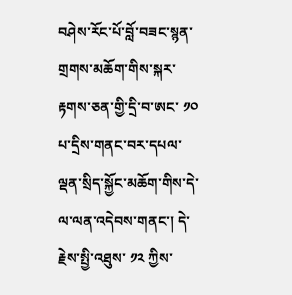བཤེས་རོང་པོ་བློ་བཟང་སྙན་གྲགས་མཆོག་གིས་སྐར་རྟགས་ཅན་གྱི་དྲི་བ་ཨང་ ༡༠ པ་དྲིས་གནང་བར་དཔལ་ལྡན་སྲིད་སྐྱོང་མཆོག་གིས་དེ་ལ་ལན་འདེབས་གནང་། དེ་རྗེས་སྤྱི་འཐུས་ ༡༢ ཀྱིས་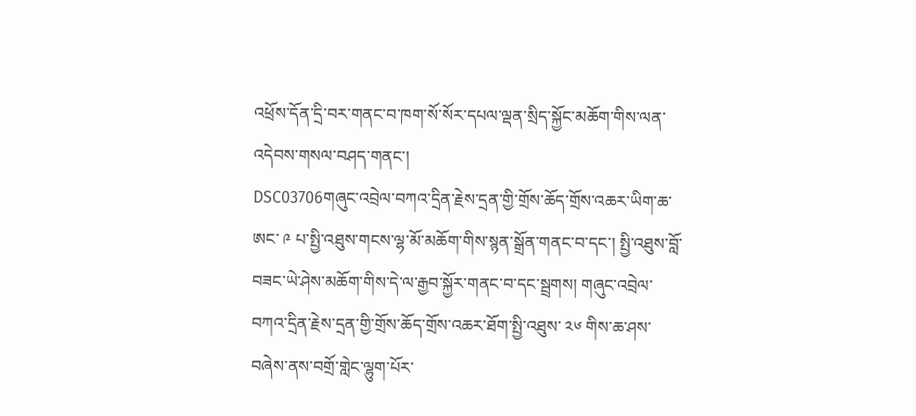འཕྲོས་དོན་དྲི་བར་གནང་བ་ཁག་སོ་སོར་དཔལ་ལྡན་སྲིད་སྐྱོང་མཆོག་གིས་ལན་འདེབས་གསལ་བཤད་གནང་།
DSC03706གཞུང་འབྲེལ་བཀའ་དྲིན་རྗེས་དྲན་གྱི་གྲོས་ཆོད་གྲོས་འཆར་ཡིག་ཆ་ཨང་ ༩ པ་སྤྱི་འཐུས་གངས་ལྷ་མོ་མཆོག་གིས་སྙན་སྒྲོན་གནང་བ་དང་། སྤྱི་འཐུས་བློ་བཟང་ཡེ་ཤེས་མཆོག་གིས་དེ་ལ་རྒྱབ་སྐྱོར་གནང་བ་དང་སྦྲགས། གཞུང་འབྲེལ་བཀའ་དྲིན་རྗེས་དྲན་གྱི་གྲོས་ཆོད་གྲོས་འཆར་ཐོག་སྤྱི་འཐུས་ ༢༦ གིས་ཆ་ཤས་བཞེས་ནས་བགྲོ་གླེང་ལྷུག་པོར་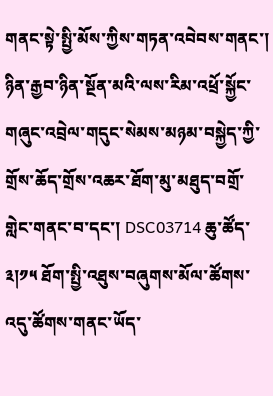གནང་སྟེ་སྤྱི་མོས་ཀྱིས་གཏན་འབེབས་གནང་།
ཉིན་རྒྱབ་ཉིན་སྔོན་མའི་ལས་རིམ་འཕྲོ་སྐྱོང་གཞུང་འབྲེལ་གདུང་སེམས་མཉམ་བསྐྱེད་ཀྱི་གྲོས་ཆོད་གྲོས་འཆར་ཐོག་མུ་མཐུད་བགྲོ་གླེང་གནང་བ་དང་། DSC03714 ཆུ་ཚོད་ ༣།༡༥ ཐོག་སྤྱི་འཐུས་བཞུགས་མོལ་ཚོགས་འདུ་ཚོགས་གནང་ཡོད་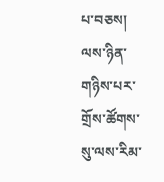པ་བཅས། ལས་ཉིན་གཉིས་པར་གྲོས་ཚོགས་སུ་ལས་རིམ་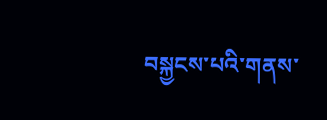བསྐྱངས་པའི་གནས་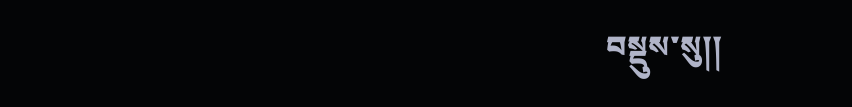བསྡུས་སུ།།